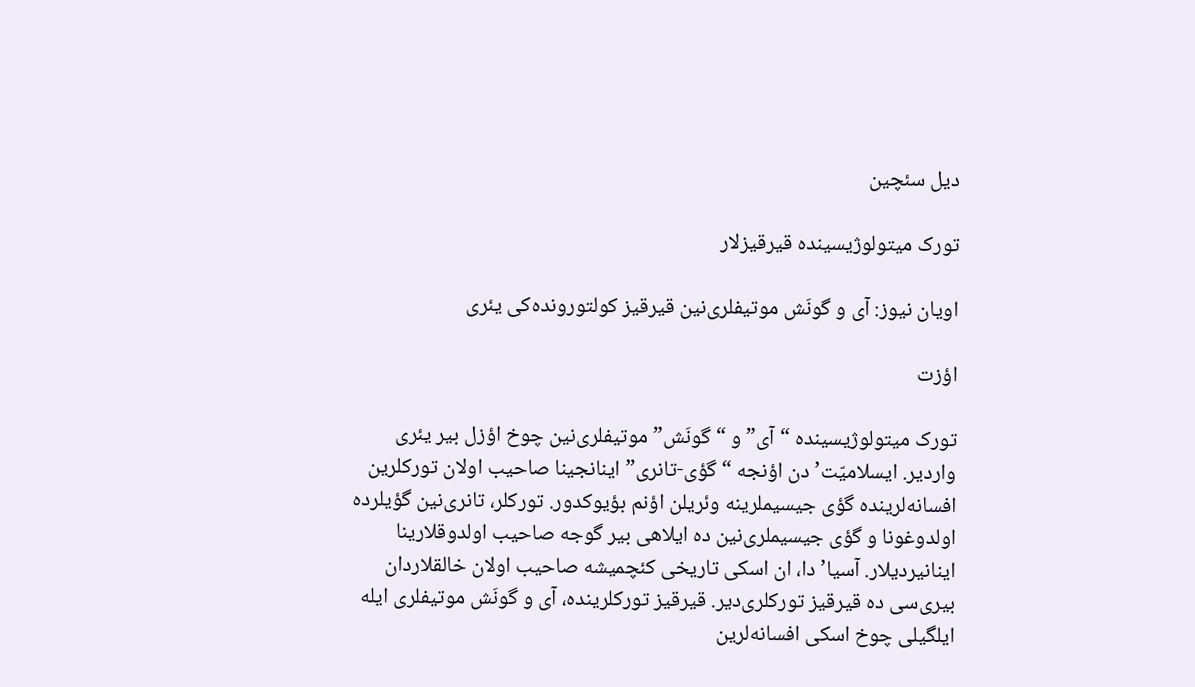دیل سئچین

تورک میتولوژیسینده قیرقیزلار

اویان نیوز: آی و گونَش موتیفلری‌نین قیرقیز کولتورونده‌کی یئری

اؤزت

تورک میتولوژیسینده “آی” و “گونَش” موتیفلری‌نین چوخ اؤزل بیر یئری واردیر. ایسلامیّت’دن اؤنجه “گؤی-تانری” اینانجینا صاحیب اولان تورکلرین افسانه‌لرینده گؤی جیسیملرینه وئریلن اؤنم بؤیوکدور. تورکلر، تانری‌نین گؤیلرده اولدوغونا و گؤی جیسیملری‌نین ده ایلاهی بیر گوجه صاحیب اولدوقلارینا اینانیردیلار. آسیا’دا، ان اسکی تاریخی کئچمیشه صاحیب اولان خالقلاردان بیری‌سی ده قیرقیز تورکلری‌دیر. قیرقیز تورکلرینده، آی و گونَش موتیفلری ایله ایلگیلی چوخ اسکی افسانه‌لرین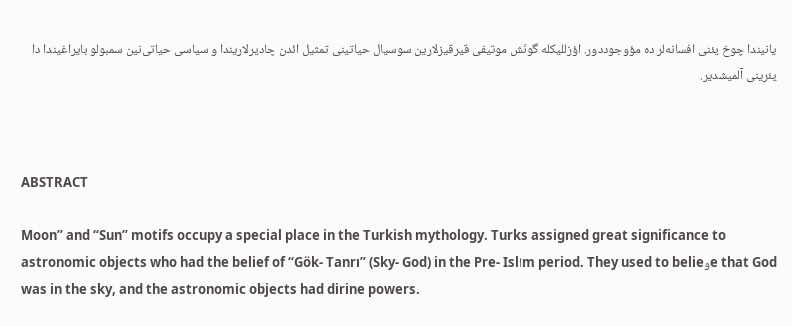یانیندا چوخ یئنی افسانه‌لر ده مؤوجوددور. اؤزللیکله گونَش موتیفی قیرقیزلارین سوسیال حیاتینی تمثیل ائدن چادیرلاریندا و سیاسی حیاتی‌نین سمبولو بایراغیندا دا یئرینی آلمیشدیر.



ABSTRACT

Moon” and “Sun” motifs occupy a special place in the Turkish mythology. Turks assigned great significance to astronomic objects who had the belief of “Gök- Tanrı” (Sky- God) in the Pre- Islاm period. They used to belieوe that God was in the sky, and the astronomic objects had dirine powers.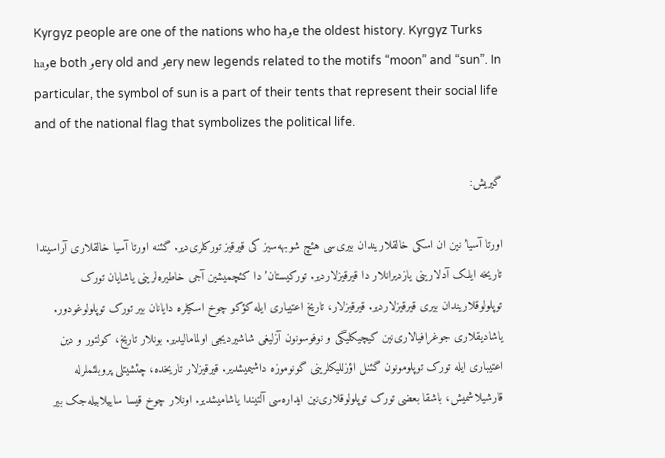Kyrgyz people are one of the nations who haوe the oldest history. Kyrgyz Turks haوe both وery old and وery new legends related to the motifs “moon” and “sun”. In particular, the symbol of sun is a part of their tents that represent their social life and of the national flag that symbolizes the political life.

گیریش:

اورتا آسیا’نین ان اسکی خالقلاریندان بیری‌سی هئچ شوبهه‌‌سیز کی قیرقیز تورکلری‌دیر. گئنه اورتا آسیا خالقلاری آراسیندا تاریخه ایلک آدلارینی یازدیرانلار دا قیرقیزلاردیر. تورکیستان’دا کئچمیشین آجی خاطیره‌لرینی یاشایان تورک توپلولوقلاریندان بیری قیرقیزلاردیر. قیرقیزلار، تاریخ اعتیباری ایله کؤکو چوخ اسکیلره دایانان بیر تورک توپلولوغودور. یاشادیقلاری جوغرافیا‌لاری‌نین کیچیکلیگی و نوفوسونون آزلیغی شاشیردیجی اولماما‌لیدیر. بونلار تاریخ، کولتور و دین اعتیباری ایله تورک توپلومونون گئنل اؤزللیکلرینی گونوموزه داشیمیشدیر. قیرقیزلار تاریخده‌، چئشیتلی پروبلئملرله‌ قارشیلاشمیش، باشقا بعضی تورک توپلولوقلاری‌نین ایداره‌سی آلتیندا یاشامیشدیر. اونلار چوخ قیسا ساییلابیله‌جک بیر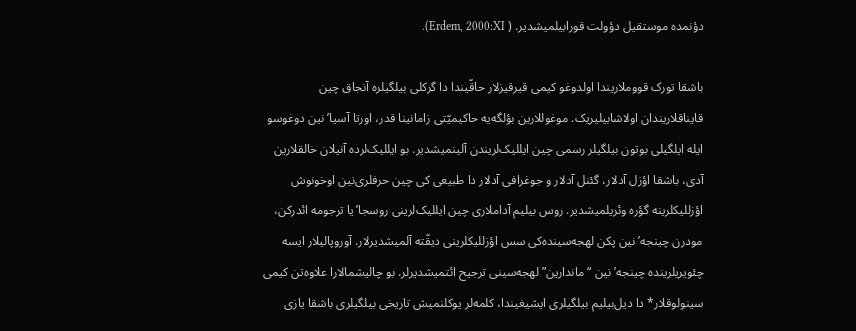دؤنمده موستقیل دؤولت قورابیلمیشدیر. ( Erdem, 2000:XI).

باشقا تورک قووملاریندا اولدوغو کیمی قیرقیزلار حاقّیندا دا گرکلی بیلگیلره‌ آنجاق چین قایناقلاریندان اولاشابیلیریک. موغوللارین بؤلگه‌یه حاکیمیّتی زامانینا قدر، اورتا آسیا’نین دوغوسو ایله ایلگیلی بوتون بیلگیلر رسمی چین ایللیک‌لریندن آلینمیشدیر. بو ایللیک‌لرده آنیلان خالقلارین آدی، باشقا اؤزل آدلار، گئنل آدلار و جوغرافی آدلار دا طبیعی کی چین حرفلری‌نین اوخونوش اؤزللیکلرینه گؤره وئریلمیشدیر. روس بیلیم آداملاری چین ایللیک‌لرینی روسجا’یا ترجومه ائدرکن، مودرن چینجه’نین پکن لهجه‌سینده‌کی سس اؤزللیکلرینی دیقّته‌ آلمیشدیرلار. آوروپا‌لیلار ایسه چئویریلرینده چینجه’نین “ماندارین” لهجه‌سینی ترجیح ائتمیشدیرلر. بو چالیشما‌لارا علاوه‌تن کیمی سینولوقلار* دا دیل‌بیلیم بیلگیلری ایشیغیندا، کلمه‌لر یوکلنمیش تاریخی بیلگیلری باشقا یازی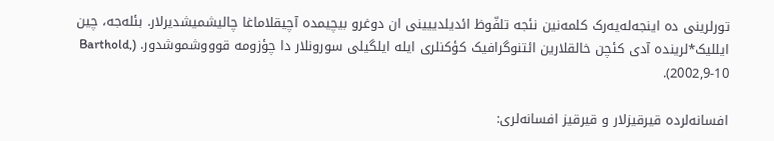تورلرینی ده اینجه‌له‌یه‌رک کلمه‌نین نئجه تلفّوظ ائدیلدییینی ان دوغرو بیچیمده‌ آچیقلاماغا چالیشمیشدیرلار. بئله‌جه، چین ایللیک*لرینده آدی کئچن خالقلارین ائتنوگرافیک کؤکنلری ایله ایلگیلی سورونلار دا چؤزومه قوووشموشدور. (Barthold, 2002,9-10).

افسانه‌لرده قیرقیزلار و قیرقیز افسانه‌لری: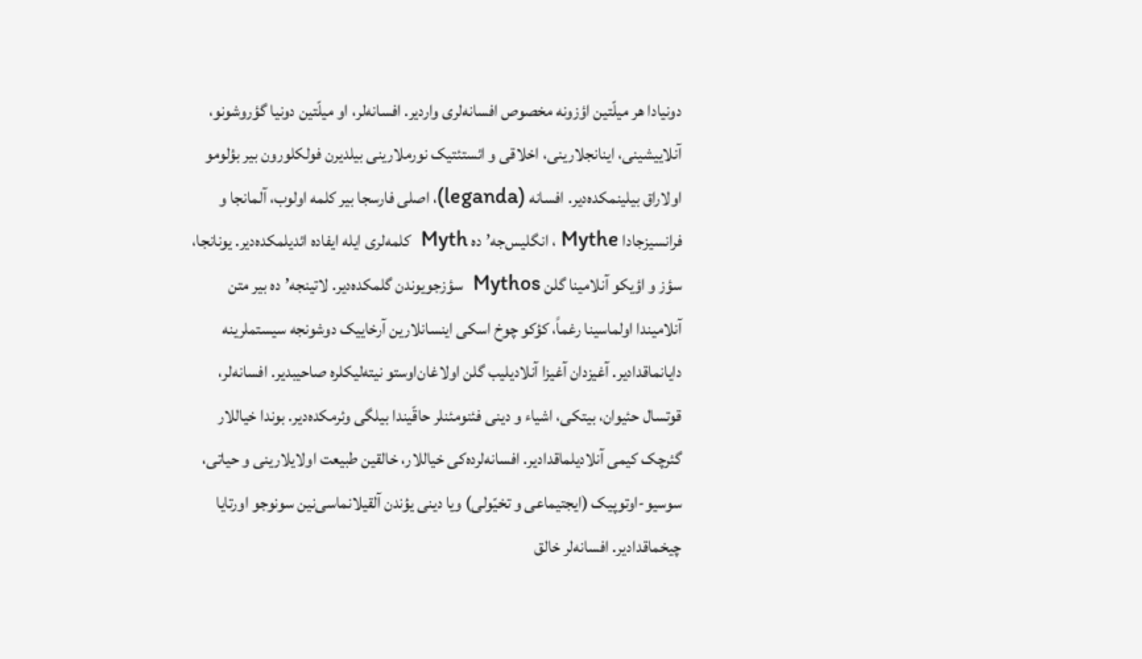دونیادا هر میلّتین اؤزونه مخصوص افسانه‌لری واردیر. افسانه‌لر، او میلّتین دونیا گؤروشونو، آنلاییشینی، اینانجلارینی، اخلاقی و ائستئتیک نورملارینی بیلدیرن فولکلورون بیر بؤلومو اولاراق بیلینمکده‌‌دیر. افسانه (leganda)، اصلی فارسجا بیر کلمه اولوب، آلمانجا و فرانسیزجادا Mythe ، انگلیس‌جه’ده Myth  کلمه‌لری ایله ایفاده ائدیلمکده‌‌دیر. یونانجا، سؤز و اؤیکو آنلامینا گلن Mythos  سؤزجویوندن گلمکده‌دیر. لاتینجه’ده بیر متن آنلامیندا اولماسینا رغماً، کؤکو چوخ اسکی اینسانلارین آرخاییک دوشونجه‌ سیستملرینه دایانماقدا‌دیر. آغیزدان آغیزا آنلادیلیب گلن اولاغان‌اوستو نیته‌لیکلره‌ صاحیبدیر. افسانه‌لر، قوتسال حئیوان، بیتکی، اشیاء و دینی فئنومئنلر حاقّیندا بیلگی وئرمکده‌‌دیر. بوندا خیاللار گئرچک کیمی آنلادیلماقدادیر. افسانه‌لرده‌کی خیاللار، خالقین طبیعت اولایلارینی و حیاتی، سوسیو-اوتوپیک (ایجتیماعی و تخیّولی) ویا دینی یؤندن آلقیلانماسی‌نین سونوجو اورتایا چیخماقدادیر. افسانه‌لر خالق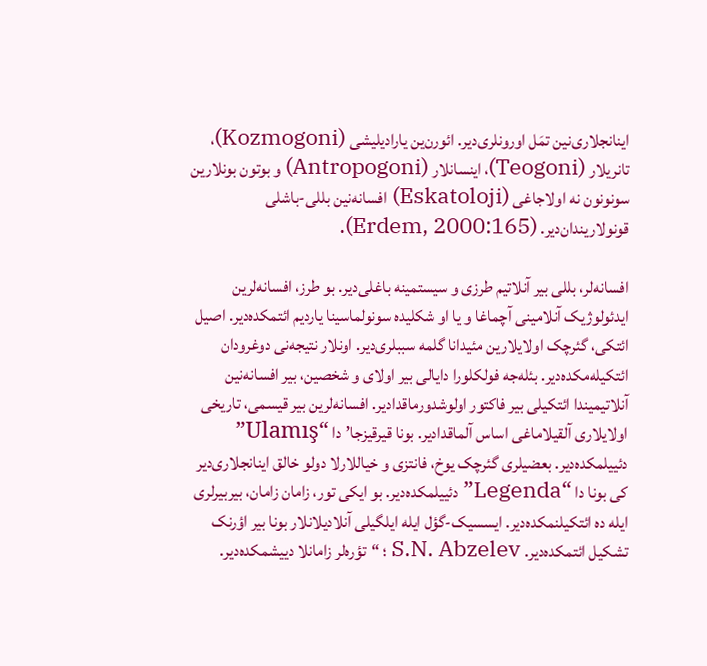اینانجلاری‌نین تمَل اورونلری‌دیر. ائورن‌ین یارادیلیشی (Kozmogoni)، تانریلار (Teogoni)، اینسانلار (Antropogoni) و بوتون بونلارین سونونون نه اولاجاغی (Eskatoloji) افسانه‌نین بللی-باشلی قونولاریندان‌دیر. (Erdem, 2000:165).

افسانه‌لر، بللی بیر آنلاتیم طرزی و سیستمینه باغلی‌دیر. بو طرز، افسانه‌لرین ایدئولوژیک آنلامینی آچماغا و یا او شکلیده سونولماسینا یاردیم ائتمکده‌دیر. اصیل ائتکی، گئرچک اولایلارین مئیدانا گلمه سببلری‌دیر. اونلار نتیجه‌نی دوغرودان ائتکیله‌مکده‌‌دیر. بئله‌جه فولکلورا دایا‌لی بیر اولای و شخصین، بیر افسانه‌نین آنلاتیمیندا ائتکیلی بیر فاکتور اولوشدورماقدادیر. افسانه‌لرین بیر قیسمی، تاریخی اولایلاری آلقیلاماغی اساس آلماقدادیر. بونا قیرقیزجا’دا “Ulamış” دئییلمکده‌دیر. بعضیلری گئرچک یوخ، فانتزی و خیاللارلا‌ دولو خالق اینانجلاری‌دیر کی بونا دا “Legenda” دئییلمکده‌دیر. بو ایکی تور، زامان زامان، بیربیرلری ایله ده ائتکیلنمکده‌دیر. ایسسیک-گؤل ایله ایلگیلی آنلادیلانلار بونا بیر اؤرنک تشکیل ائتمکده‌دیر. S.N. Abzelev ؛ “تؤره‌لر زامانلا دییشمکده‌دیر.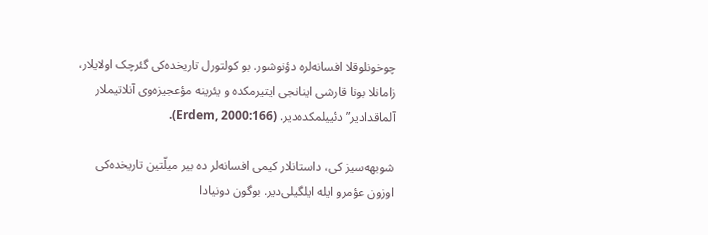چوخونلوقلا افسانه‌لره‌ دؤنوشور. بو کولتورل تاریخده‌کی گئرچک اولایلار، زامانلا بونا قارشی اینانجی ایتیرمکده و یئرینه مؤعجیزه‌وی آنلاتیملار آلماقدادیر” دئییلمکده‌دیر. (Erdem, 2000:166).

شوبهه‌‌سیز کی، داستانلار کیمی افسانه‌لر ده بیر میلّتین تاریخده‌کی اوزون عؤمرو ایله ایلگیلی‌دیر. بوگون دونیادا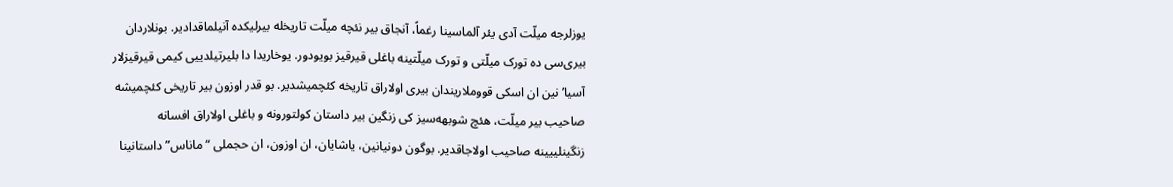یوزلرجه میلّت آدی یئر آلماسینا رغماً، آنجاق بیر نئچه میلّت تاریخله بیرلیکده آنیلماقدادیر. بونلاردان بیری‌سی ده تورک میلّتی و تورک میلّتینه باغلی قیرقیز بویودور. یوخاریدا دا بلیرتیلدییی کیمی قیرقیزلار آسیا’نین ان اسکی قووملاریندان بیری اولاراق تاریخه کئچمیشدیر. بو قدر اوزون بیر تاریخی کئچمیشه صاحیب بیر میلّت، هئچ شوبهه‌‌سیز کی زنگین بیر داستان کولتورونه و باغلی اولاراق افسانه زنگینلییینه صاحیب اولاجاقدیر. بوگون دونیانین، یاشایان، ان اوزون، ان حجملی “ماناس” داستانینا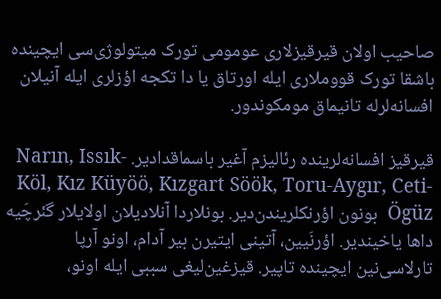صاحیب اولان قیرقیزلاری عومومی تورک میتولوژی‌سی ایچینده باشقا تورک قووملاری ایله اورتاق یا دا تکجه اؤزلری ایله آنیلان افسانه‌لرله‌ تانیماق مومکوندور.

قیرقیز افسانه‌لرینده رئالیزم آغیر باسماقدادیر. Narın, Issık-Köl, Kız Küyöö, Kızgart Söök, Toru-Aygır, Ceti-Ögüz  بونون اؤرنکلریندن‌دیر. بونلاردا آنلادیلان اولایلار گئرچَیه داها یاخیندیر. اؤرنَیین، آتینی ایتیرن بیر آدام، اونو آرپا تارلاسی‌نین ایچینده تاپیر. قیزغین‌لیغی سببی ایله اونو،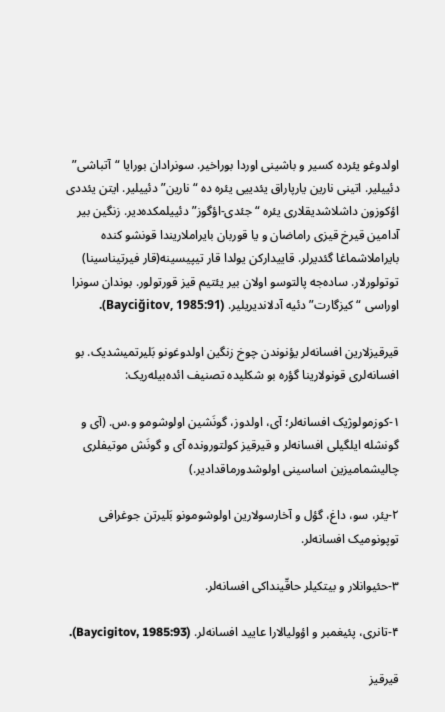اولدوغو یئرده کسیر و باشینی اوردا بوراخیر. سونرا‌دان بورایا “آتباشی” دئییلیر. اتینی نارین یارپاراق یئدییی یئره ده “نارین” دئییلیر. ایتن یئددی اؤکوزون داشلاشدیقلاری یئره “جئدی-اؤگوز” دئییلمکده‌دیر. زنگین بیر آدامین قیرخ قیزی راماضان و یا قوربان بایراملاریندا قونشو کنده بایراملاشماغا گئدیرلر. قاییدارکن یولدا قار تیپیسینه(قار فیرتیناسینا) توتولورلار. ساده‌جه پالتوسو اولان بیر یئتیم قیز قورتولور. بوندان سونرا اوراسی “کیزگارت” دئیه آدلاندیریلیر. (Bayciğitov, 1985:91).

قیرقیزلارین افسانه‌لر یؤنوندن چوخ زنگین اولدوغونو بَلیرتمیشدیک. بو افسانه‌لری قونولارینا گؤره بو شکلیده تصنیف ائده‌بیله‌ریک:

۱-کوزمولوژیک افسانه‌لر؛ آی، اولدوز، گونَشین اولوشومو و.س. (آی و گونشله‌ ایلگیلی افسانه‌لر و قیرقیز کولتورونده آی و گونَش موتیفلری چالیشمامیزین اساسینی اولوشدورماقدادیر.)

۲-یئر، سو، داغ، گؤل و آخارسولارین اولوشومونو بَلیرتن جوغرافی توپونومیک افسانه‌لر.

۳-حئیوانلار و بیتکیلر حاقّینداکی افسانه‌لر.

۴-تانری، پئیغمبر و اؤولیا‌لارا عایید افسانه‌لر. (Baycigitov, 1985:93).

قیرقیز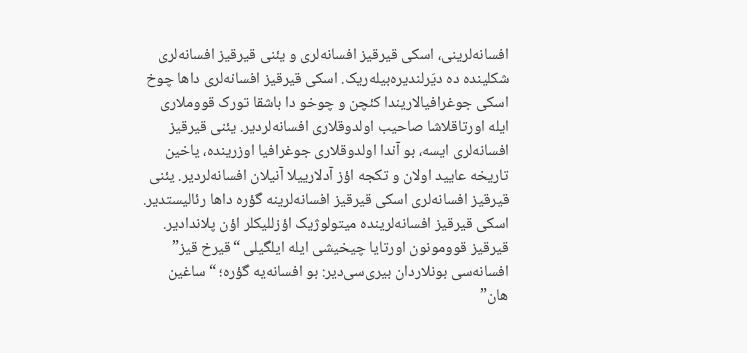افسانه‌لرینی، اسکی قیرقیز افسانه‌لری و یئنی قیرقیز افسانه‌لری شکلینده ده دیَرلندیره‌بیله‌ریک. اسکی قیرقیز افسانه‌لری داها چوخ اسکی جوغرافیا‌لاریندا کئچن و چوخو دا باشقا تورک قووملاری ایله اورتاقلاشا صاحیب اولدوقلاری افسانه‌لردیر. یئنی قیرقیز افسانه‌لری ایسه، بو آندا اولدوقلاری جوغرافیا اوزرینده، یاخین تاریخه عایید اولان و تکجه اؤز آدلارییلا آنیلان افسانه‌لردیر. یئنی قیرقیز افسانه‌لری اسکی قیرقیز افسانه‌لرینه گؤره داها رئالیستدیر. اسکی قیرقیز افسانه‌لرینده میتولوژیک اؤزللیکلر اؤن پلاندا‌دیر. قیرقیز قوومونون اورتایا چیخیشی ایله ایلگیلی “قیرخ قیز” افسانه‌سی بونلاردان بیری‌سی‌دیر: بو افسانه‌یه گؤره؛ “ساغین هان”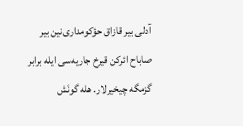آدلی بیر قازاق حؤکومداری‌نین بیر صاباح ائرکن قیرخ جاریه‌سی ایله برابر گزمگه چیخیرلار. هله گونَش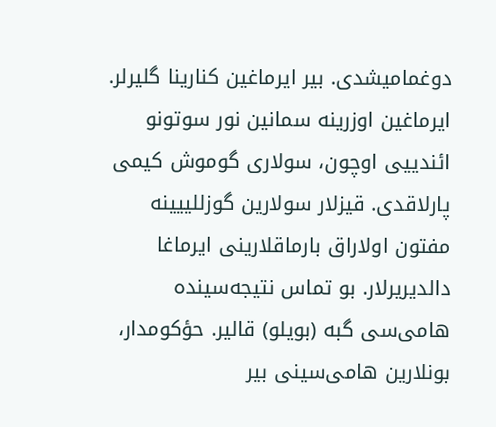دوغمامیشدی. بیر ایرماغین کنارینا گلیرلر. ایرماغین اوزرینه سمانین نور سوتونو ائندییی اوچون، سولاری گوموش کیمی پارلاقدی. قیزلار سولارین گوزللییینه مفتون اولاراق بارماقلارینی ایرماغا دالدیریرلار. بو تماس نتیجه‌سینده هامی‌سی گبه (بویلو) قالیر. حؤکومدار، بونلارین هامی‌سینی بیر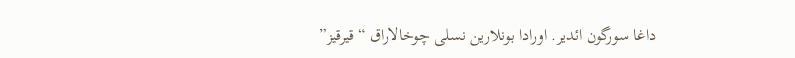داغا سورگون ائدیر. اورادا بونلارین نسلی چوخالاراق “قیرقیز”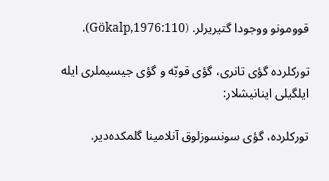قوومونو ووجودا گتیریرلر. (Gökalp,1976:110).

تورکلرده گؤی تانری، گؤی قوبّه و گؤی جیسیملری ایله ایلگیلی اینانیشلار:

تورکلرده، گؤی سونسوزلوق آنلامینا گلمکده‌دیر.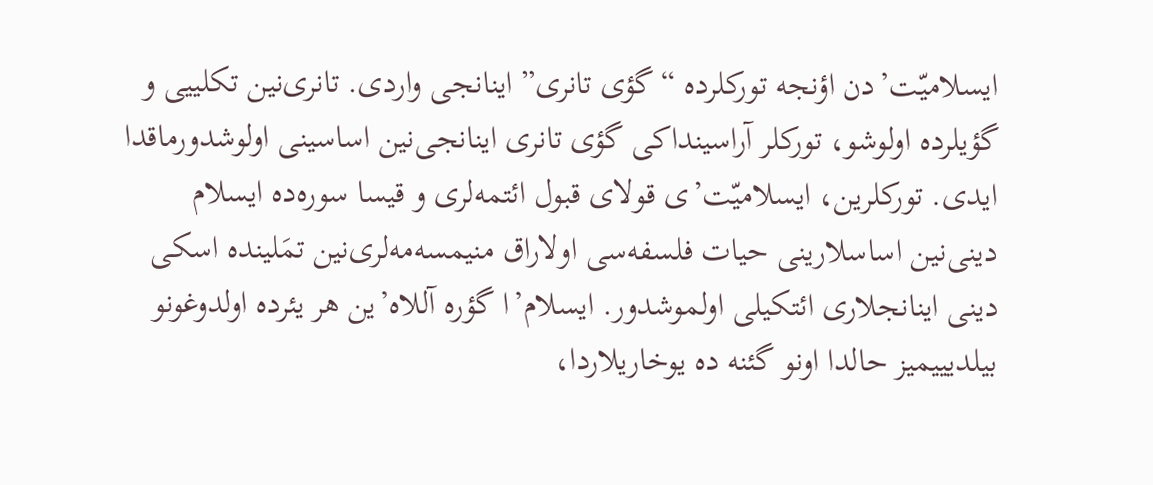ایسلامیّت’دن اؤنجه تورکلرده “گؤی تانری” اینانجی واردی. تانری‌نین تکلییی و گؤیلرده اولوشو، تورکلر آراسینداکی گؤی تانری اینانجی‌نین اساسینی اولوشدورماقدا ایدی. تورکلرین، ایسلامیّت’ی قولای قبول ائتمه‌لری و قیسا سوره‌ده ایسلام دینی‌نین اساسلارینی حیات فلسفه‌سی اولاراق منیمسه‌مه‌لری‌نین تمَلینده اسکی دینی اینانجلاری ائتکیلی اولموشدور. ایسلام’ا گؤره آللاه’ین هر یئرده اولدوغونو بیلدیییمیز حالدا اونو گئنه ده یوخاریلاردا،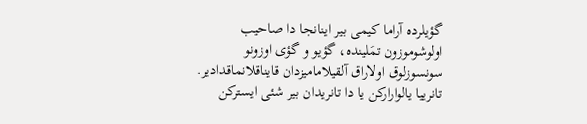گؤیلرده آراما کیمی بیر اینانجا دا صاحیب اولوشوموزون تمَلینده، گؤیو و گؤی اوزونو سونسوزلوق اولاراق آلقیلامامیزدان قایناقلانماقدادیر. تانرییا یالوارارکن یا دا تانریدان بیر شئی ایسترکن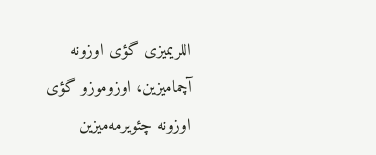اللریمیزی گؤی اوزونه آچمامیزین، اوزوموزو گؤی اوزونه‌ چئویرمه‌میزین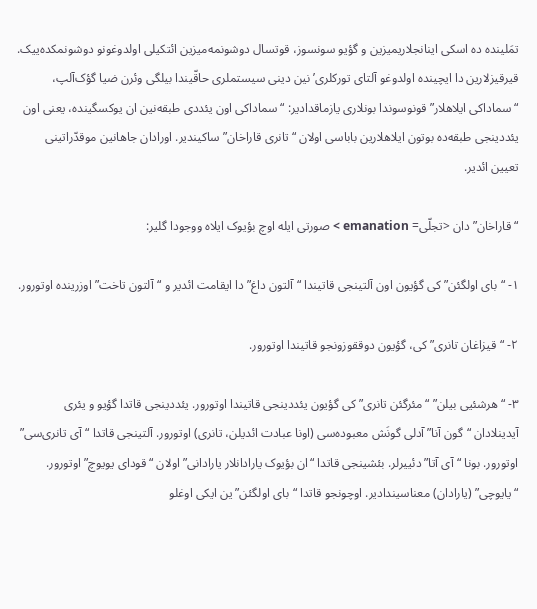تمَلینده ده اسکی اینانجلاریمیزین و گؤیو سونسوز، قوتسال دوشونمه‌میزین ائتکیلی اولدوغونو دوشونمکده‌ییک. قیرقیزلارین دا ایچینده اولدوغو آلتای تورکلری’نین دینی سیستملری حاقّیندا بیلگی وئرن ضیا گؤک‌آلپ، “سماداکی ایلاهلار” قونوسوندا بونلاری یازماقدادیر: “سماداکی اون یئددی طبقه‌نین ان یوکسگینده، یعنی اون یئددینجی طبقه‌ده بوتون ایلاهلارین باباسی اولان “تانری قاراخان” ساکیندیر. اورا‌دان جاهانین موقدّراتینی تعیین ائدیر.

“قاراخان”دان <تجلّی= emanation > صورتی ایله اوچ بؤیوک ایلاه ووجودا گلیر:

۱- “بای اولگئن” کی گؤیون اون آلتینجی قاتیندا “آلتون داغ”دا ایقامت ائدیر و “آلتون تاخت” اوزرینده اوتورور.

۲- “قیزاغان تانری” کی، گؤیون دوققوزونجو قاتیندا اوتورور.

۳- “هرشئیی بیلن” “مئرگئن تانری” کی گؤیون یئددینجی قاتیندا اوتورور. یئددینجی قاتدا گؤیو و یئری آیدینلادان “گون آنا” آدلی گونَش معبوده‌سی (اونا عبادت ائدیلن، تانری) اوتورور. آلتینجی قاتدا “آی تانری‌سی” اوتورور. بونا “آی آتا” دئییرلر. بئشینجی قاتدا “ان بؤیوک یارا‌دانلار یارا‌دانی” اولان “قودای یویوچ” اوتورور. “یایوچی” (یارا‌دان) معناسیندادیر. اوچونجو قاتدا “بای اولگئن”ین ایکی اوغلو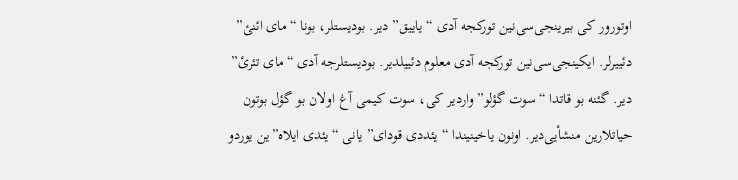اوتورور کی بیرینجی‌سی‌نین تورکجه آدی “یاییق” دیر. بودیستلر، بونا “مای ائنئ” دئییرلر. ایکینجی‌سی‌نین تورکجه آدی معلوم دئییلدیر. بودیستلرجه آدی “مای تئرئ” دیر. گئنه بو قاتدا “سوت گؤلو” واردیر کی، سوت کیمی آغ اولان بو گؤل بوتون حیاتلارین منشأیی‌دیر. اونون یاخینیندا “یئددی قودای” یانی “یئدی ایلاه”ین یوردو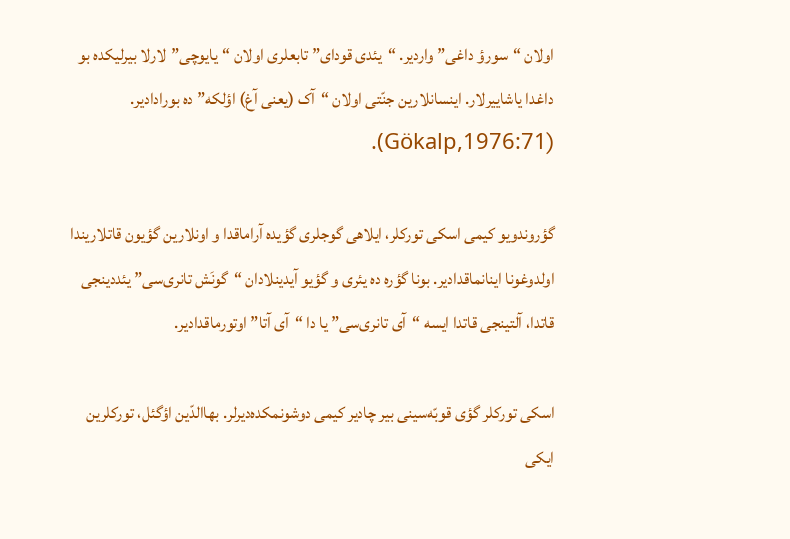اولان “سورؤ داغی” واردیر. “یئدی قودای” تابعلری اولان “یایوچی”لارلا بیرلیکده بو داغدا یاشاییرلار. اینسانلارین جنّتی اولان “آک (یعنی آغ) اؤلکه‌” ده بورادا‌دیر. (Gökalp,1976:71).

گؤروندویو کیمی اسکی تورکلر، ایلاهی گوجلری گؤیده آراماقدا و اونلارین گؤیون قاتلاریندا اولدوغونا اینانماقدادیر. بونا گؤره ده یئری و گؤیو آیدینلادان “گونَش تانری‌سی” یئددینجی قاتدا، آلتینجی قاتدا ایسه “آی تانری‌سی” یا دا “آی آتا” اوتورماقدادیر.

اسکی تورکلر گؤی قوبّه‌سینی بیر چادیر کیمی دوشونمکده‌دیرلر. بهاالدّین اؤگئل، تورکلرین ایکی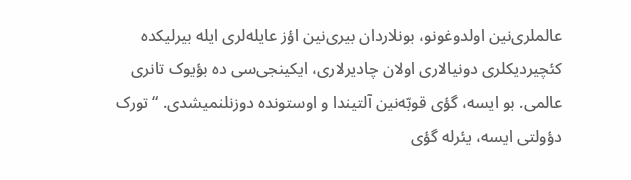عالملری‌نین اولدوغونو، بونلاردان بیری‌نین اؤز عایله‌لری ایله بیرلیکده‌ کئچیردیکلری دونیا‌لاری اولان چادیرلاری، ایکینجی‌سی ده بؤیوک تانری عالمی. بو ایسه، گؤی قوبّه‌نین آلتیندا و اوستونده دوزنلنمیشدی. “تورک دؤولتی ایسه، یئرله گؤی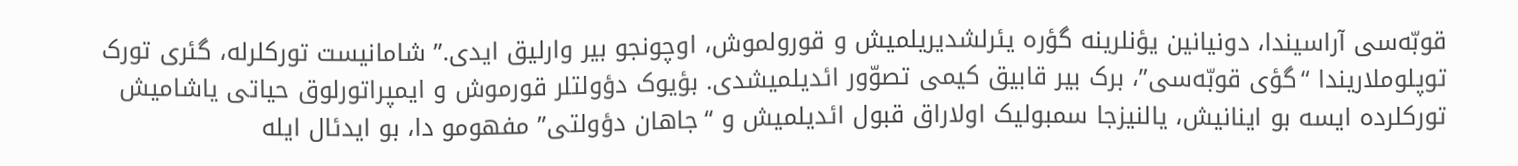قوبّه‌سی آراسیندا، دونیانین یؤنلرینه گؤره یئرلشدیریلمیش و قورولموش، اوچونجو بیر وارلیق ایدی.” شامانیست تورکلرله، گئری تورک توپلوملاریندا “گؤی قوبّه‌سی”، برک بیر قابیق کیمی تصوّور ائدیلمیشدی. بؤیوک دؤولتلر قورموش و ایمپراتورلوق حیاتی یاشامیش تورکلرده ایسه بو اینانیش، یالنیزجا سمبولیک اولاراق قبول ائدیلمیش و “جاهان دؤولتی” مفهومو دا، بو ایدئال ایله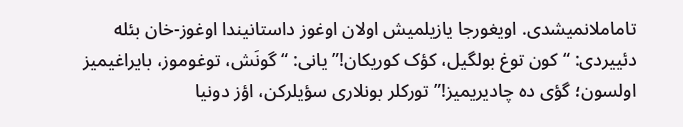تاماملانمیشدی. اویغورجا یازیلمیش اولان اوغوز داستانیندا اوغوز-خان بئله دئییردی: “کون توغ بولگیل، کؤک کوریکان!” یانی: “گونَش، توغوموز، بایراغیمیز اولسون؛ گؤی ده چادیریمیز!” تورکلر بونلاری سؤیلرکن، اؤز دونیا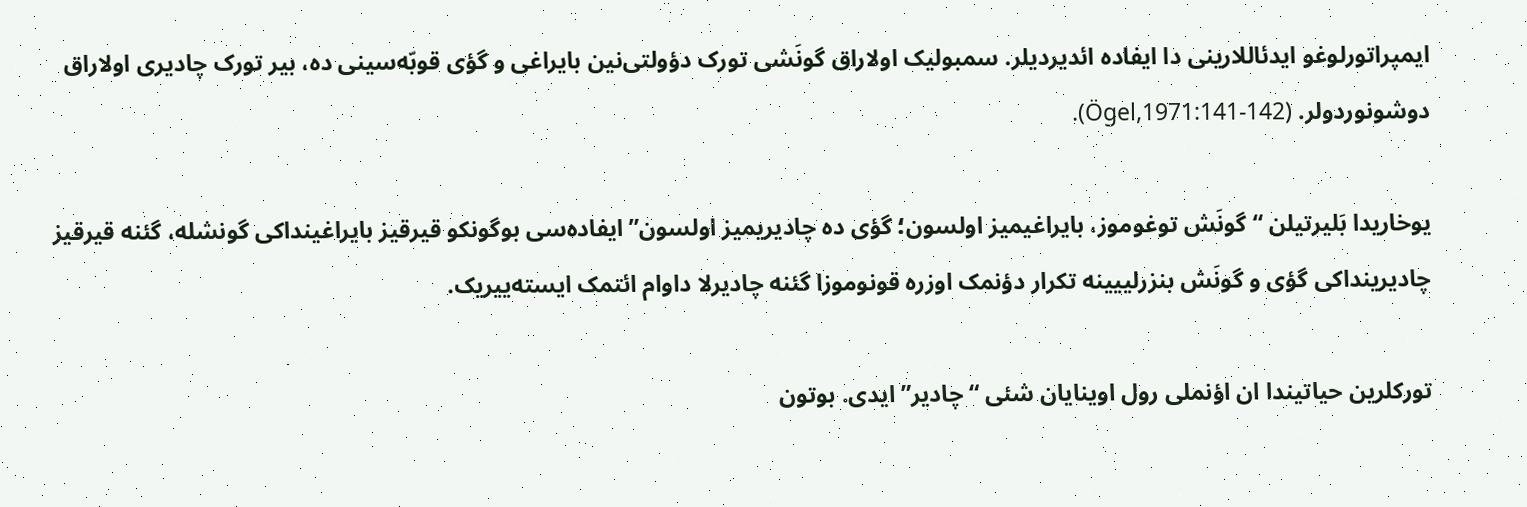ایمپراتورلوغو ایدئاللارینی دا ایفاده ائدیردیلر. سمبولیک اولاراق گونَشی تورک دؤولتی‌نین بایراغی و گؤی قوبّه‌سینی ده، بیر تورک چادیری اولاراق دوشونوردولر. (Ögel,1971:141-142).

یوخاریدا بَلیرتیلن “گونَش توغوموز، بایراغیمیز اولسون؛ گؤی ده چادیریمیز اولسون” ایفاده‌سی بوگونکو قیرقیز بایراغینداکی گونشله‌، گئنه قیرقیز چادیرینداکی گؤی و گونَش بنزرلییینه تکرار دؤنمک اوزره قونوموزا گئنه چادیرلا داوام ائتمک ایسته‌ییریک.

تورکلرین حیاتیندا ان اؤنملی رول اوینایان شئی “چادیر” ایدی. بوتون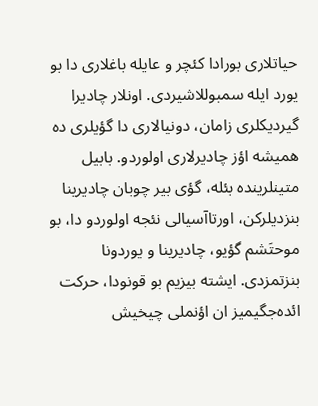حیاتلاری بورادا کئچر و عایله باغلاری دا بو یورد ایله سمبوللاشیردی. اونلار چادیرا گیردیکلری زامان، دونیا‌لاری دا گؤیلری ده همیشه اؤز چادیرلاری اولوردو. بابیل متینلرینده بئله، گؤی بیر چوبان چادیرینا بنزدیلرکن، اورتاآسیا‌لی نئجه اولوردو دا، بو موحتَشم گؤیو، چادیرینا و یوردونا بنزتمزدی. ایشته بیزیم بو قونودا، حرکت ائده‌جگیمیز ان اؤنملی چیخیش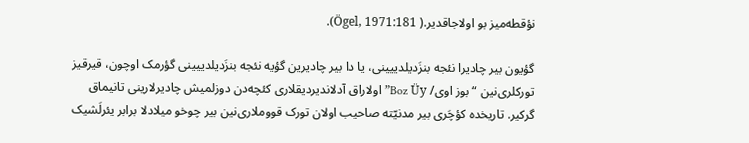نؤقطه‌میز بو اولاجاقدیر.( Ögel, 1971:181).

گؤیون بیر چادیرا نئجه بنزَدیلدییینی، یا دا بیر چادیرین گؤیه نئجه بنزَدیلدییینی گؤرمک اوچون، قیرقیز تورکلری‌نین “بوز اوی/ Boz Üy” اولاراق آدلاندیردیقلاری کئچه‌دن دوزلمیش چادیرلارینی تانیماق گرکیر. تاریخده‌ کؤچَری بیر مدنیّته صاحیب اولان تورک قووملاری‌نین بیر چوخو میلادلا برابر یئرلَشیک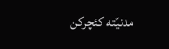مدنیّته کئچرکن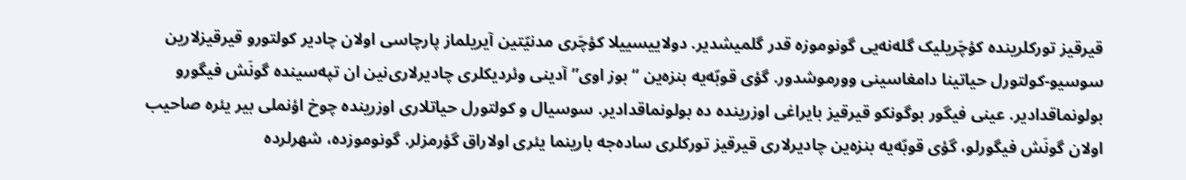قیرقیز تورکلرینده کؤچَریلیک گله‌نه‌یی گونوموزه قدر گلمیشدیر. دولاییسییلا کؤچَری مدنیّتین آیریلماز پارچاسی اولان چادیر کولتورو قیرقیزلارین سوسیو-کولتورل حیاتینا دامغاسینی وورموشدور. گؤی قوبّه‌یه بنزه‌ین “بوز اوی” آدینی وئردیکلری چادیرلاری‌نین ان تپه‌سینده گونَش فیگورو بولونماقدادیر. عینی فیگور بوگونکو قیرقیز بایراغی اوزرینده ده بولونماقدادیر. سوسیال و کولتورل حیاتلاری اوزرینده چوخ اؤنملی بیر یئره صاحیب اولان گونَش فیگورلو، گؤی قوبّه‌یه بنزه‌ین چادیرلاری قیرقیز تورکلری ساده‌جه بارینما یئری اولاراق گؤرمزلر. گونوموزده، شهرلرده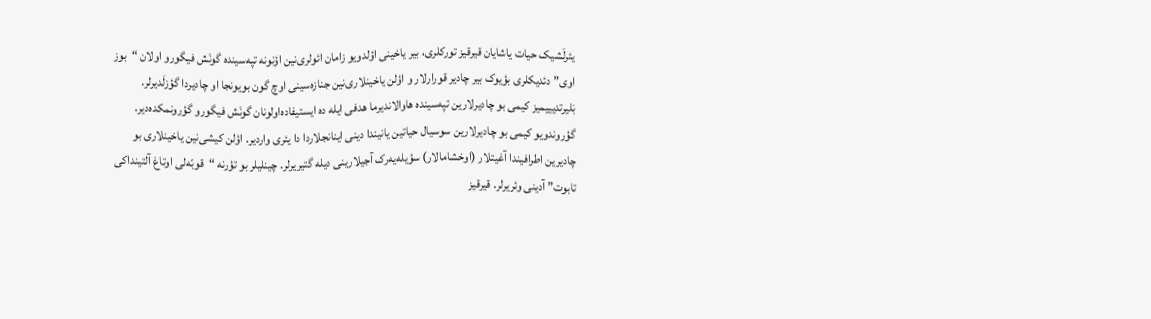یئرلَشیک حیات یاشایان قیرقیز تورکلری، بیر یاخینی اؤلدویو زامان ائولری‌نین اؤنونه تپه‌سینده گونَش فیگورو اولان “بوز اوی” دئدیکلری بؤیوک بیر چادیر قورارلار و اؤلن یاخینلاری‌نین جنازه‌سینی اوچ گون بویونجا او چادیردا گؤزلَدیرلر. بَلیرتدیییمیز کیمی بو چادیرلارین تپه‌سینده هاوالاندیرما هدفی ایله ده ایستیفاده‌اولونان گونَش فیگورو گؤرونمکده‌دیر. گؤروندویو کیمی بو چادیرلارین سوسیال حیاتین یانیندا دینی اینانجلاردا دا یئری واردیر. اؤلن کیشی‌نین یاخینلاری بو چادیرین اطرافیندا آغیتلار (اوخشامالار) سؤیله‌یه‌رک آجیلارینی دیله گتیریرلر. چینلیلر بو تؤرنه “قوبّه‌‌لی اوتاغ آلتینداکی تابوت” آدینی وئریرلر. قیرقیز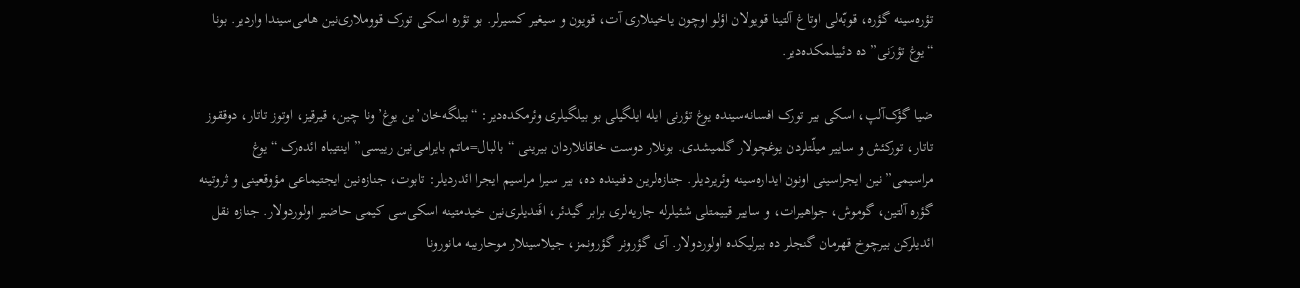تؤره‌سینه گؤره، قوبّه‌‌لی اوتاغ آلتینا قویولان اؤلو اوچون یاخینلاری آت، قویون و سیغیر کسیرلر. بو تؤره اسکی تورک قووملاری‌نین هامی‌سیندا واردیر. بونا “یوغ تؤرَنی” ده دئییلمکده‌دیر.

ضیا گؤک‌آلپ، اسکی بیر تورک افسانه‌سینده یوغ تؤرنی ایله ایلگیلی بو بیلگیلری وئرمکده‌‌دیر: “بیلگه‌خان’ین یوغ’ونا چین، قیرقیز، اوتوز تاتار، دوققوز تاتار، تورکئش و ساییر میلّتلردن یوغچولار گلمیشدی. بونلار دوست خاقانلاردان بیرینی “بالبال=ماتم بایرامی‌نین رییسی” اینتیباه ائده‌رک “یوغ مراسیمی”نین ایجراسینی اونون ایداره‌سینه وئریردیلر. جنازه‌لرین دفنینده ده، بیر سیرا مراسیم ایجرا ائدردیلر: تابوت، جنازه‌نین ایجتیماعی مؤوقعینی و ثروتینه گؤره آلتین، گوموش، جواهیرات، و ساییر قییمتلی شئیلرله‌ جاریه‌لری برابر گیدئر، افَندیلری‌نین خیدمتینه‌ اسکی‌سی کیمی حاضیر اولوردولار. جنازه‌ نقل ائدیلرکن بیرچوخ قهرمان گنجلر ده بیرلیکده اولوردولار. آی گؤرونر گؤرونمز، جیلاسینلار موحاریبه مانورونا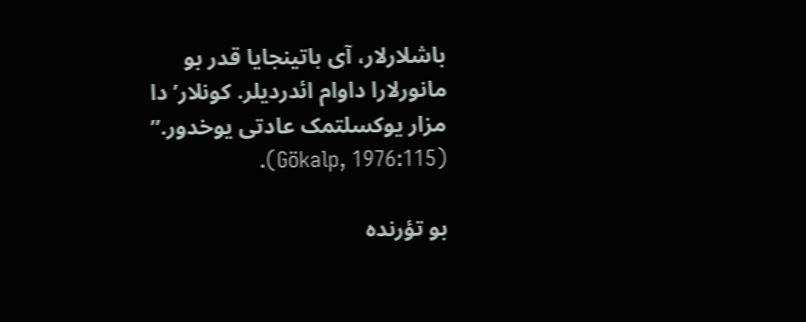باشلارلار، آی باتینجایا قدر بو مانور‌لارا داوام ائدردیلر. کونلار’دا مزار یوکسلتمک عادتی یوخدور.” (Gökalp, 1976:115).

بو تؤرنده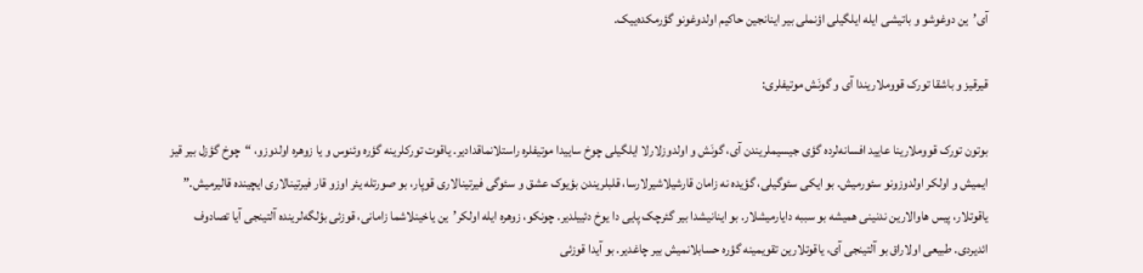آی’ین دوغوشو و باتیشی ایله ایلگیلی اؤنملی بیر اینانجین حاکیم اولدوغونو گؤرمکده‌ییک.

قیرقیز و باشقا تورک قووملاریندا آی و گونَش موتیفلری:

بوتون تورک قووملارینا عایید افسانه‌لرده گؤی جیسیملریندن آی، گونَش و اولدوزلارلا ایلگیلی چوخ ساییدا موتیفلره راستلانماقدادیر. یاقوت تورکلرینه گؤره وئنوس و یا زوهره اولدوزو، “چوخ گؤزل بیر قیز ایمیش و اولکر اولدوزونو سئورمیش. بو ایکی سئوگیلی، گؤیده نه زامان قارشیلاشیرلارسا، قلبلریندن بؤیوک عشق و سئوگی فیرتینا‌لاری قوپار، بو صورتله یئر اوزو قار فیرتینا‌لاری ایچینده قالیرمیش.” یاقوتلار، پیس هاوا‌لارین ندنینی همیشه بو سببه دایارمیشلار. بو اینانیشدا بیر گئرچک پایی دا یوخ دئییلدیر. چونکو، زوهره ایله اولکر’ین یاخینلاشما زامانی، قوزئی بؤلگه‌لرینده آلتینجی آیا تصادوف ائدیردی. طبیعی اولاراق بو آلتینجی آی، یاقوتلارین تقویمینه گؤره حسابلانمیش بیر چاغدیر. بو آیدا قوزئی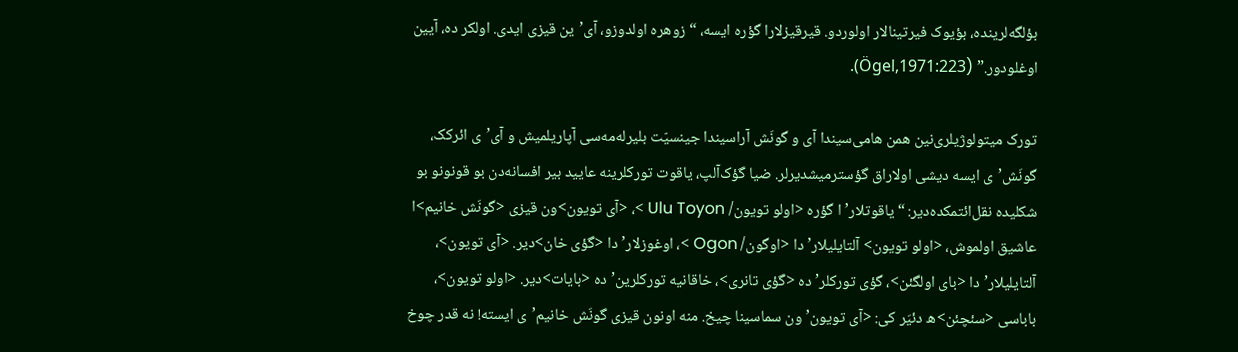بؤلگه‌لرینده، بؤیوک فیرتینا‌لار اولوردو. قیرقیزلارا گؤره ایسه، “زوهره اولدوزو، آی’ین قیزی ایدی. اولکر ده، آیین اوغلودور.” (Ögel,1971:223).

تورک میتولوژیلری‌نین همن هامی‌سیندا آی و گونَش آراسیندا جینسیّت بلیرله‌مه‌سی آپاریلمیش و آی’ی ائرکک، گونَش’ی ایسه دیشی اولاراق گؤسترمیشدیرلر. ضیا گؤک‌آلپ، یاقوت تورکلرینه عایید بیر افسانه‌دن بو قونونو بو شکلیده نقل‌ائتمکده‌دیر: “یاقوتلار’ا گؤره <اولو تویون/ Ulu Toyon >، <آی تویون>ون قیزی <گونَش خانیم>ا عاشیق اولموش، <اولو تویون> آلتایلیلار’دا <اوگون/ Ogon >، اوغوزلار’دا <گؤی خان>دیر. <آی تویون>، آلتایلیلار’دا <بای اولگئن>، گؤی تورکلر’ده <گؤی تانری>، خاقانیه تورکلرین’ده <بایات>دیر. <اولو تویون>، باباسی <سئچئن>ه دئیَر کی: <آی تویون’ون سماسینا چیخ. منه اونون قیزی گونَش خانیم’ی ایسته! نه قدر چوخ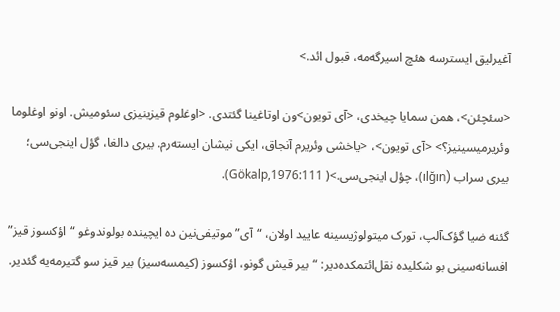آغیرلیق ایسترسه هئچ اسیرگه‌مه‌، قبول ائد.>

<سئچئن>، همن سمایا چیخدی، <آی تویون>ون اوتاغینا گئتدی. <اوغلوم قیزینیزی سئومیش. اونو اوغلوما وئریرمیسینیز؟> <آی تویون>، <یاخشی وئریرم آنجاق، ایکی نیشان ایسته‌رم. بیری دالغا، گؤل اینجی‌سی؛ بیری سراب (ılğın)، چؤل اینجی‌سی.>( Gökalp,1976:111).

گئنه ضیا گؤک‌آلپ، تورک میتولوژیسینه عایید اولان، “آی” موتیفی‌نین ده ایچینده بولوندوغو “اؤکسوز قیز” افسانه‌سینی بو شکلیده نقل‌ائتمکده‌دیر: “بیر قیش گونو، اؤکسوز (کیمسه‌سیز) بیر قیز سو گتیرمه‌یه گئدیر.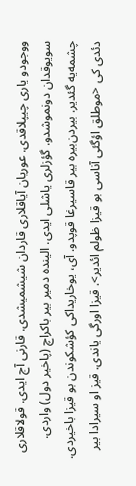ووجودو یاری چیپلاقدی. عوریان آیاقلاری قاردان شیشمیشدی. قارنی آج ایدی. قولاقلاری سویوقدان دونموشدو. گؤزلری یاشلی ایدی. الینده دمیر بیر باکراچ (پاخیر دول) واردی. چشمه‌یه گئدیر. بیردن‌بیره بیر قاسیرغا قوپدو. آی، یوخاریداکی کؤشکوندن بو قیزا باخیردی. دئدی کی <موطلق اؤگئی آناسی بو قیزا ظولم ائدیر>. قیزا اورگی یاندی. قیز او سیرادا بیر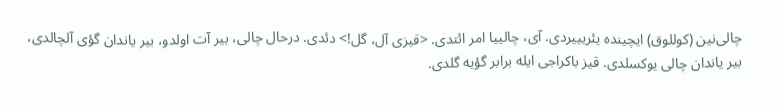چالی‌نین (کوللوق) ایچینده یئریییردی. آی، چالییا امر ائتدی. <قیزی آل، گل!> دئدی. درحال چالی، بیر آت اولدو، بیر یاندان گؤی آلچالدی، بیر یاندان چالی یوکسلدی. قیز باکراجی ایله برابر گؤیه گلدی.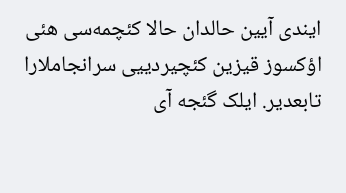ایندی آیین حالدان حالا کئچمه‌سی هئی اؤکسوز قیزین کئچیردییی سرانجاملارا تابعدیر. ایلک گئجه آی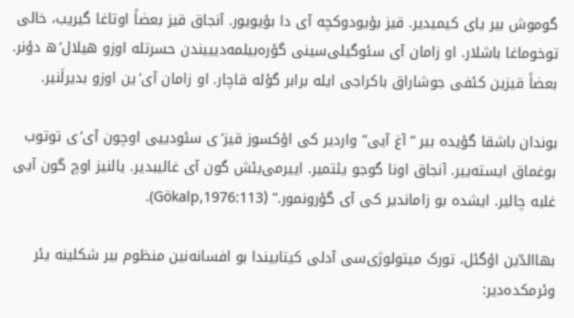گوموش بیر یای کیمیدیر. قیز بؤیودوکچه آی دا بؤیویور. آنجاق قیز بعضاً اوتاغا گیریب، خالی توخوماغا باشلار. او زامان آی سئوگیلی‌سینی گؤره‌بیلمه‌دیییندن حسرتله اوزو هیلال’ه دؤنر. بعضاً قیزین کئفی جوشاراق باکراجی ایله برابر گؤله قاچار. او زامان آی’ین اوزو بدیرلَنیر.

بوندان باشقا گؤیده بیر “آغ آیی” واردیر کی اؤکسوز قیز’ی سئودییی اوچون آی’ی توتوب بوغماق ایسته‌ییر. آنجاق اونا گوجو یئتمیر. اییرمی‌بئش گون آی غالیبدیر. یالنیز اوچ گون آیی غلبه چالیر. ایشده بو زاماندیر کی آی گؤرونمور.” (Gökalp,1976:113).

بهاالدّین اؤگئل، تورک میتولوژی‌سی آدلی کیتابیندا بو افسانه‌نین منظوم بیر شکلینه یئر وئرمکده‌‌دیر: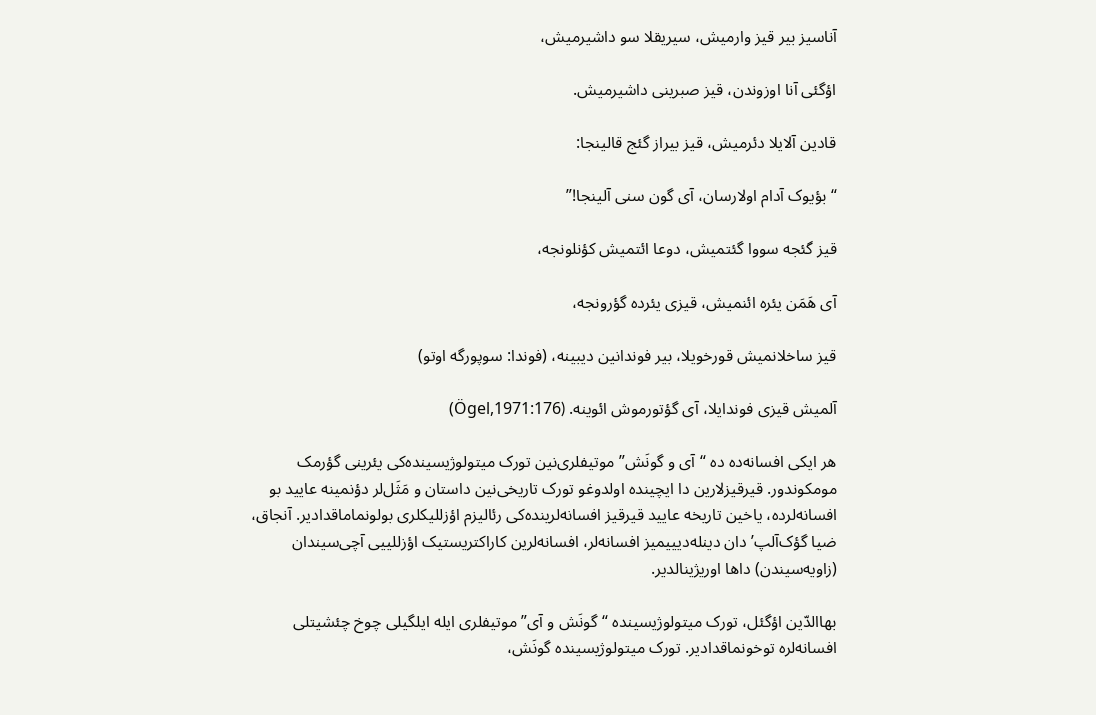آناسیز بیر قیز وارمیش، سیریقلا سو داشیرمیش،

اؤگئی آنا اوزوندن، قیز صبرینی داشیرمیش.

قادین آلایلا دئرمیش، قیز بیراز گئج قالینجا:

“بؤیوک آدام اولارسان، آی گون سنی آلینجا!”

قیز گئجه سووا گئتمیش، دوعا ائتمیش کؤنلونجه،

آی هَمَن یئره ائنمیش، قیزی یئرده گؤرونجه،

قیز ساخلانمیش قورخویلا، بیر فوندانین دیبینه، (فوندا: سوپورگه اوتو)

آلمیش قیزی فوندایلا، آی گؤتورموش ائوینه. (Ögel,1971:176)

هر ایکی افسانه‌ده ده “آی و گونَش” موتیفلری‌نین تورک میتولوژیسینده‌کی یئرینی گؤرمک مومکوندور. قیرقیزلارین دا ایچینده اولدوغو تورک تاریخی‌نین داستان و مَثَل‌لر دؤنمینه عایید بو افسانه‌لرده، یاخین تاریخه عایید قیرقیز افسانه‌لرینده‌کی رئالیزم اؤزللیکلری بولونماماقدادیر. آنجاق، ضیا گؤک‌آلپ’دان دینله‌دیییمیز افسانه‌لر، افسانه‌لرین کاراکتریستیک اؤزللییی آچی‌سیندان (زاویه‌سیندن) داها اوریژینالدیر.

بهاالدّین اؤگئل، تورک میتولوژیسینده “گونَش و آی” موتیفلری ایله ایلگیلی چوخ چئشیتلی افسانه‌لره‌ توخونماقدا‌دیر. تورک میتولوژیسینده گونَش،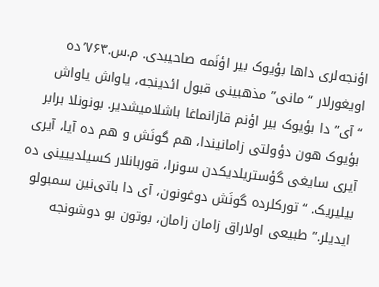اؤنجه‌لری داها بؤیوک بیر اؤنَمه صاحیبدی. م.س.۷۶۳’ده اویغورلار “مانی” مذهبینی قبول ائدینجه، یاواش یاواش “آی” دا بؤیوک بیر اؤنم قازانماغا باشلامیشدیر. بونونلا برابر بؤیوک هون دؤولتی زامانیندا، هم گونَش و هم ده آیا، آیری آیری سایغی گؤستریلدیکدن سونرا، قوربانلار کسیلدییینی ده بیلیریک. “تورکلرده گونَش دوغونون، آی دا باتی‌نین سمبولو ایدیلر.” طبیعی اولاراق زامان زامان، بوتون بو دوشونجه‌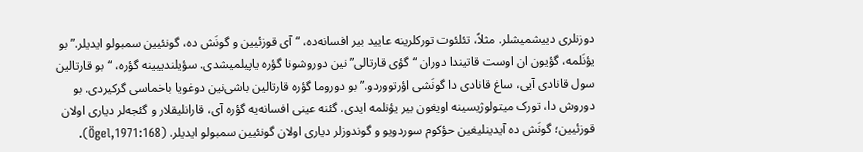دوزنلری دییشمیشلر. مثلاً، تئلئوت تورکلرینه عایید بیر افسانه‌ده، “آی قوزئیین و گونَش ده، گونئیین سمبولو ایدیلر.” بو یؤنَلمه، گؤیون ان اوست قاتیندا دوران “گؤی قارتا‌لی” نین دوروشونا گؤره یاپیلمیشدی. سؤیلندییینه گؤره، “بو قارتالین سول قانادی آیی، ساغ قانادی دا گونَشی اؤرتووردو.” بو دوروما گؤره قارتالین باشی‌نین دوغویا باخماسی گرکیردی. بو دوروش دا، تورک میتولوژیسینه اویغون بیر یؤنلمه ایدی. گئنه عینی افسانه‌یه گؤره آی، قارانلیقلار و گئجه‌لر دیاری اولان قوزئیین؛ گونَش ده آیدینلیغین حؤکوم سوردویو و گوندوزلر دیاری اولان گونئیین سمبولو ایدیلر. (Ögel,1971:168).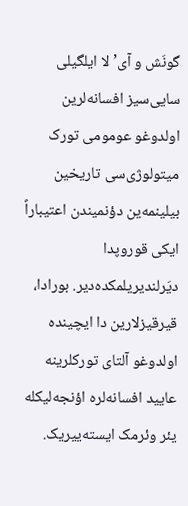گونَش و آی’لا ایلگیلی سایی‌سیز افسانه‌لرین اولدوغو عومومی تورک میتولوژی‌سی تاریخین بیلینمه‌ین دؤنمیندن اعتیباراً ایکی قوروپدا دیَرلندیریلمکده‌دیر. بورادا، قیرقیزلارین دا ایچینده اولدوغو آلتای تورکلرینه عایید افسانه‌لره‌ اؤنجه‌لیکله یئر وئرمک ایسته‌ییریک.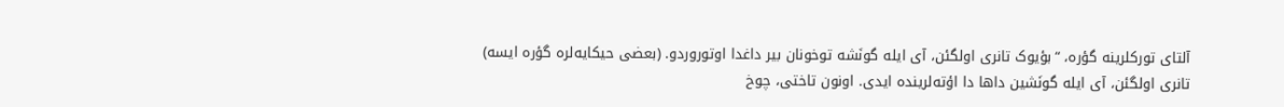آلتای تورکلرینه گؤره، “بؤیوک تانری اولگئن، آی ایله گونَشه توخونان بیر داغدا اوتوروردو. (بعضی حیکایه‌لره‌ گؤره ایسه) تانری اولگئن، آی ایله گونَشین داها دا اؤته‌لرینده ایدی. اونون تاختی، چوخ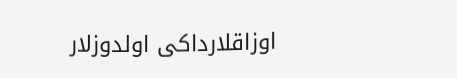اوزاقلارداکی اولدوزلار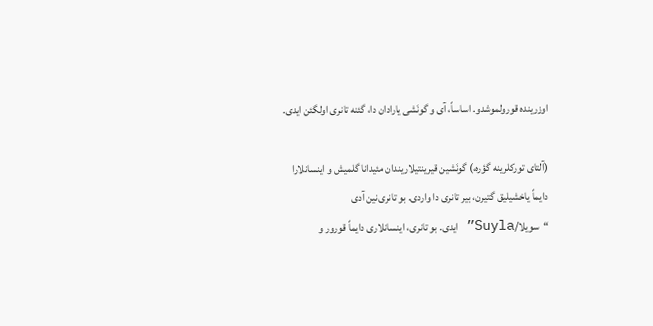اوزرینده قورولموشدو. اساساً، آی و گونَشی یارادان دا، گئنه تانری اولگئن ایدی.

(آلتای تورکلرینه گؤره،) گونَشین قیرینتیلاریندان مئیدانا گلمیش و اینسانلارا دایماً یاخشیلیق گتیرن، بیر تانری دا واردی. بو تانری‌نین آدی “سویلا/Suyla” ایدی. بو تانری، اینسانلاری دایماً قورور و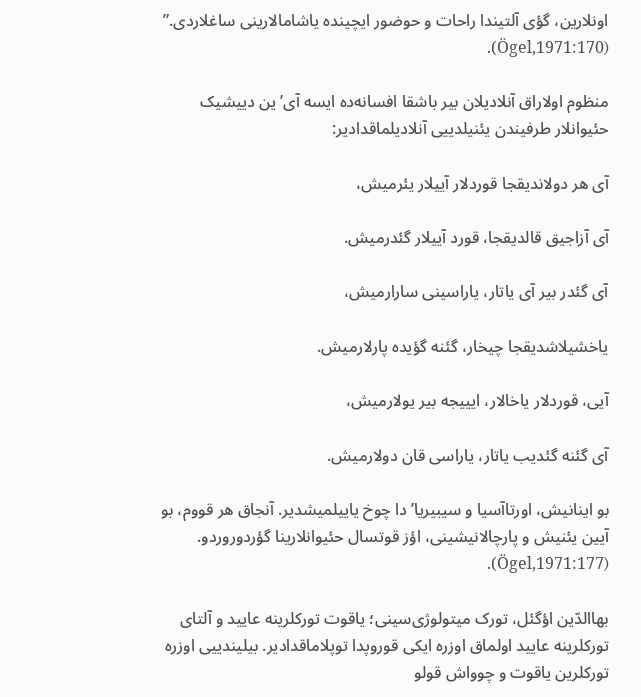اونلارین، گؤی آلتیندا راحات و حوضور ایچینده یاشاما‌لارینی ساغلاردی.” (Ögel,1971:170).

منظوم اولاراق آنلادیلان بیر باشقا افسانه‌ده ایسه آی’ین دییشیک حئیوانلار طرفیندن یئنیلدییی آنلادیلماقدادیر:

آی هر دولاندیقجا قوردلار آییلار یئرمیش،

آی آزاجیق قالدیقجا، قورد آییلار گئدرمیش.

آی گئدر بیر آی یاتار، یاراسینی سارارمیش،

یاخشیلاشدیقجا چیخار، گئنه گؤیده پارلارمیش.

آیی، قوردلار یاخا‌لار، ایییجه بیر یولارمیش،

آی گئنه گئدیب یاتار، یاراسی قان دولارمیش.

بو اینانیش، اورتاآسیا و سیبیریا’دا چوخ یاییلمیشدیر. آنجاق هر قووم، بو آیین یئنیش و پارچالانیشینی، اؤز قوتسال حئیوانلارینا گؤردوروردو. (Ögel,1971:177).

بهاالدّین اؤگئل، تورک میتولوژی‌سینی؛ یاقوت تورکلرینه عایید و آلتای تورکلرینه عایید اولماق اوزره ایکی قوروپدا توپلاماقدادیر. بیلیندییی اوزره تورکلرین یاقوت و چوواش قولو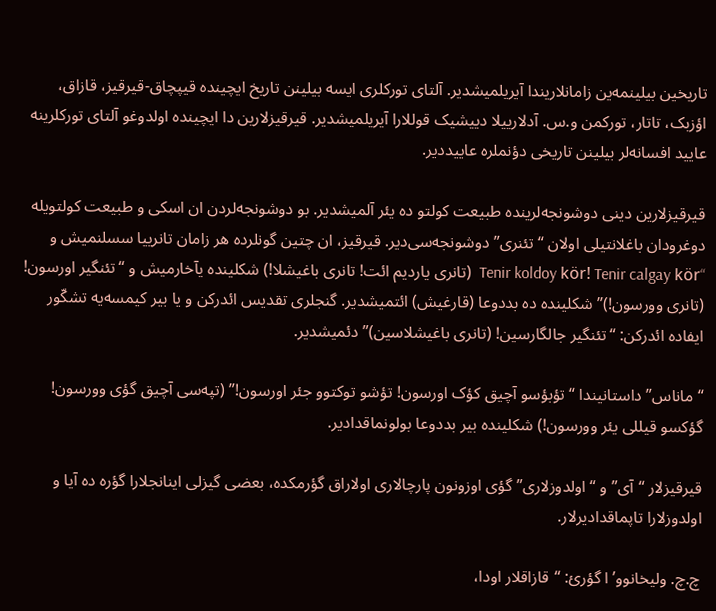تاریخین بیلینمه‌ین زامانلاریندا آیریلمیشدیر. آلتای تورکلری ایسه بیلینن تاریخ ایچینده قیپچاق-قیرقیز، قازاق، اؤزبک، تاتار، تورکمن و.س. آدلارییلا دییشیک قوللارا آیریلمیشدیر. قیرقیزلارین دا ایچینده اولدوغو آلتای تورکلرینه عایید افسانه‌لر بیلینن تاریخی دؤنملره‌ عاییددیر.

قیرقیزلارین دینی دوشونجه‌لرینده طبیعت کولتو ده یئر آلمیشدیر. بو دوشونجه‌لردن ان اسکی و طبیعت کولتویله دوغرودان باغلانتیلی اولان “تئنری” دوشونجه‌سی‌دیر. قیرقیز، ان چتین گونلرده هر زامان تانرییا سسلنمیش و “Tenir koldoy kör! Tenir calgay kör  (تانری یاردیم ائت! تانری باغیشلا!) شکلینده یآخارمیش و “تئنگیر اورسون! (تانری وورسون!)” شکلینده ده بددوعا (قارغیش) ائتمیشدیر. گنجلری تقدیس ائدرکن و یا بیر کیمسه‌یه تشکّور ایفاده ائدرکن: “تئنگیر جالگارسین! (تانری باغیشلاسین)” دئمیشدیر.

“ماناس” داستانیندا “تؤبؤسو آچیق کؤک اورسون! تؤشو توکتوو جئر اورسون!” (تپه‌سی آچیق گؤی وورسون! گؤکسو قیللی یئر وورسون!) شکلینده بیر بددوعا بولونماقدادیر.

قیرقیزلار “آی” و “اولدوزلاری” گؤی اوزونون پارچا‌لاری اولاراق گؤرمکده، بعضی گیزلی اینانجلارا گؤره ده آیا و اولدوزلارا تاپماقدادیرلار.

چ.چ. ولیخانوو’ا گؤرئ: “قازاقلار اودا،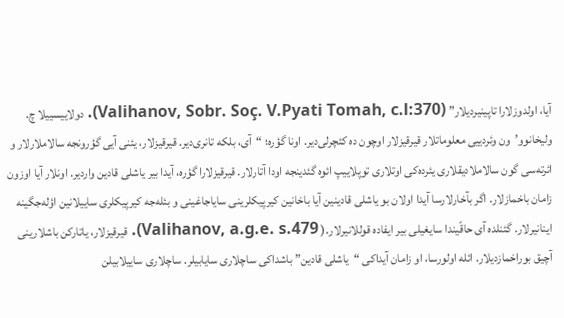آیا، اولدوزلارا تاپینیردیلار” (Valihanov, Sobr. Soç. V.Pyati Tomah, c.l:370). دولاییسییلا چ. ولیخانوو’ون وئردییی معلوماتلار قیرقیزلار اوچون ده کئچرلی‌دیر. اونا گؤره؛ “آی، بلکه تانری‌دیر. قیرقیزلار، یئنی آیی گؤرونجه سالاملارلار و ائرته‌سی گون سالاملادیقلاری یئرده‌کی اوتلاری توپلاییپ ائوه گئدینجه اودا آتارلار. قیرقیزلارا گؤره، آیدا بیر یاشلی قادین واردیر. اونلار آیا اوزون زامان باخمازلار. اگر بآخارلارسا آیدا اولان بو یاشلی قادینین آیا باخانین کیرپیکلرینی سایاجاغینی و بئله‌جه کیرپیکلری ساییلانین اؤله‌جگینه اینانیرلار. گئنلده آی حاقّیندا سایغیلی بیر ایفاده قوللانیرلار.( Valihanov, a.g.e. s.479). قیرقیزلار، یاتارکن باشلارینی آچیق بوراخمازدیلار. ائله اولورسا، او زامان آیداکی “یاشلی قادین” باشداکی ساچلاری سایابیلر. ساچلاری ساییلابیلن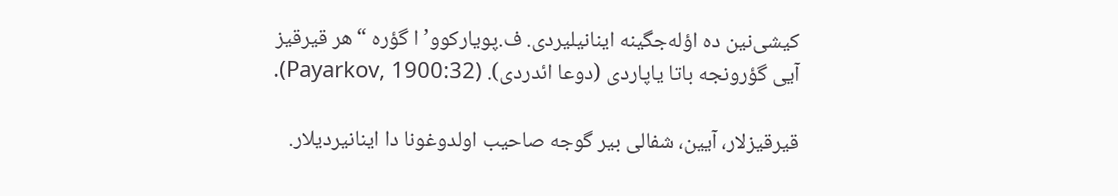کیشی‌نین ده اؤله‌جگینه اینانیلیردی. ف.پویارکوو’ا گؤره “هر قیرقیز آیی گؤرونجه باتا یاپاردی (دوعا ائدردی). (Payarkov, 1900:32).

قیرقیزلار، آیین، شفا‌لی بیر گوجه صاحیب اولدوغونا دا اینانیردیلار.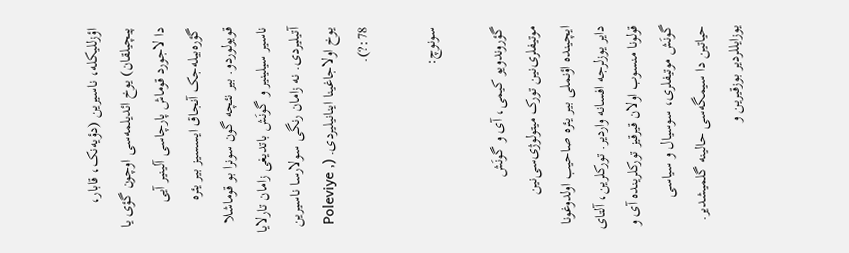اؤزللیکله، ناسیرین (دؤیه‌نک، قابار، پیچیلقان) یوخ ائدیلمه‌سی اوچون گؤی یا دا لاجورد قوماش پارچاسی آلینیر آیی گؤره‌بیله‌جک آنجاق ایسسیز بیر یئره قویولوردو. بیر نئچه گون سونرا بو قوماشلا ناسیر سیلینیر و گونَش باتدیغی زامان تارلایا آتیلیردی. نه زامان رنگی سولارسا ناسیرین یوخ اولاجاغینا اینانیلیردی. (Poleviye , ?:78).

سونوچ:

گؤروندویو کیمی، آی و گونَش موتیفلری‌نین تورک میتولوژی‌سی‌نین ایچینده اؤنملی بیر یئره صاحیب اولدوغونا دایر یوزلرجه افسانه واردیر. تورکلرین، آلتای قولونا منسوب اولان قیرقیز تورکلرینده آی و گونَش موتیفلری، سوسیال و سیاسی حیاتین دا سیمگه‌سی حالینه گلمیشدیر. یوزایللردیر بوزقیرین و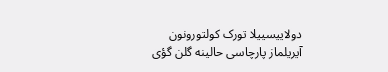دولاییسییلا تورک کولتورونون آیریلماز پارچاسی حالینه گلن گؤی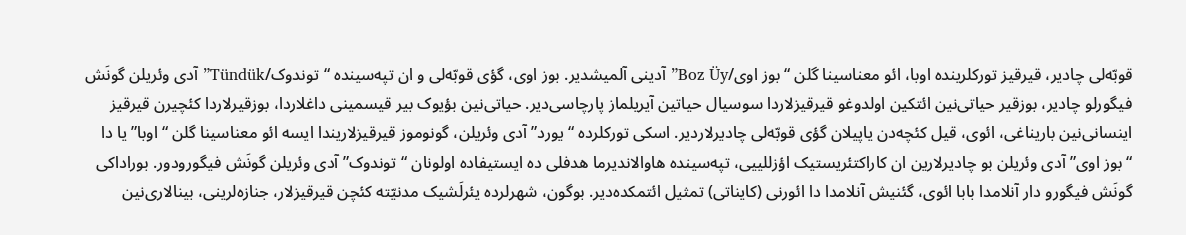قوبّه‌‌لی چادیر، قیرقیز تورکلرینده اوبا، ائو معناسینا گلن “بوز اوی/Boz Üy” آدینی آلمیشدیر. بوز اوی، گؤی قوبّه‌‌لی و ان تپه‌سینده “توندوک/Tündük” آدی وئریلن گونَش فیگورلو چادیر، بوزقیر حیاتی‌نین ائتکین اولدوغو قیرقیزلاردا سوسیال حیاتین آیریلماز پارچاسی‌دیر. حیاتی‌نین بؤیوک بیر قیسمینی داغلاردا، بوزقیرلاردا کئچیرن قیرقیز اینسانی‌نین باریناغی، ائوی، قیل کئچه‌دن یاپیلان گؤی قوبّه‌‌لی چادیرلاردیر. اسکی تورکلرده “یورد” آدی وئریلن، گونوموز قیرقیزلاریندا ایسه ائو معناسینا گلن “اوبا” یا دا “بوز اوی” آدی وئریلن بو چادیرلارین ان کاراکتئریستیک اؤزللییی، تپه‌سینده هاوالاندیرما هدفلی ده ایستیفاده اولونان “توندوک” آدی وئریلن گونَش فیگورودور. بوراداکی گونَش فیگورو دار آنلامدا بابا ائوی، گئنیش آنلامدا دا ائورنی (کایناتی) تمثیل ائتمکده‌دیر. بوگون، شهرلرده یئرلَشیک مدنیّته کئچن قیرقیزلار، جنازه‌لرینی، بینا‌لاری‌نین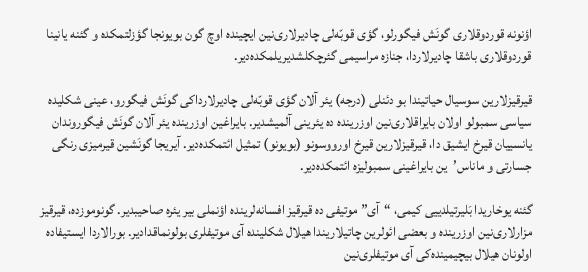اؤنونه قوردوقلاری گونَش فیگورلو، گؤی قوبّه‌‌لی چادیرلاری‌نین ایچینده اوچ گون بویونجا گؤزلتمکده و گئنه یانینا قوردوقلاری باشقا چادیرلاردا، جنازه‌ مراسیمی گئرچکلشدیریلمکده‌‌دیر.

قیرقیزلارین سوسیال حیاتیندا بو دئنلی (درجه) یئر آلان گؤی قوبّه‌‌لی چادیرلارداکی گونَش فیگورو، عینی شکلیده سیاسی سمبولو اولان بایراقلاری‌نین اوزرینده ده یئرینی آلمیشدیر. بایراغین اوزرینده یئر آلان گونَش فیگوروندان یانسییان قیرخ ایشیق دا، قیرقیزلارین قیرخ اورووسونو (بویونو) تمثیل ائتمکده‌دیر. آیریجا گونَشین قیرمیزی رنگی جسارتی و ماناس’ین بایراغینی سمبولیزه ائتمکده‌دیر.

گئنه یوخاریدا بَلیرتیلدییی کیمی، “آی” موتیفی ده قیرقیز افسانه‌لرینده اؤنملی بیر یئره صاحیبدیر. گونوموزده، قیرقیز مزارلاری‌نین اوزرینده و بعضی ائولرین چاتیلاریندا هیلال شکلینده آی موتیفلری بولونماقدادیر. بورا‌لاردا ایستیفاده اولونان هیلال بیچیمینده‌کی آی موتیفلری‌نین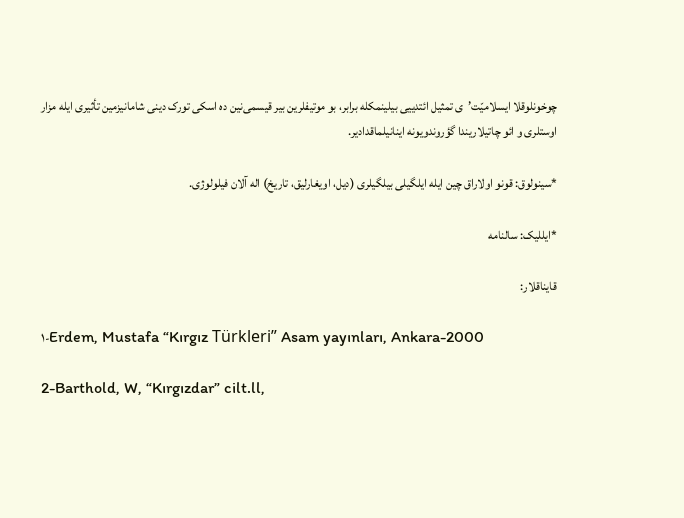چوخونلوقلا ایسلامیّت’ی تمثیل ائتدییی بیلینمکله برابر، بو موتیفلرین بیر قیسمی‌نین ده اسکی تورک دینی شامانیزمین تأثیری ایله مزار اوستلری و ائو چاتیلاریندا گؤروندویونه اینانیلماقدادیر.

*سینولوق: قونو اولاراق چین ایله ایلگیلی بیلگیلری (دیل، اویغارلیق، تاریخ) اله آلان فیلولوژی.

*ایللیک: سالنامه

قایناقلار:

۱-Erdem, Mustafa “Kırgız Türkleri” Asam yayınları, Ankara-2000

2-Barthold, W, “Kırgızdar” cilt.ll,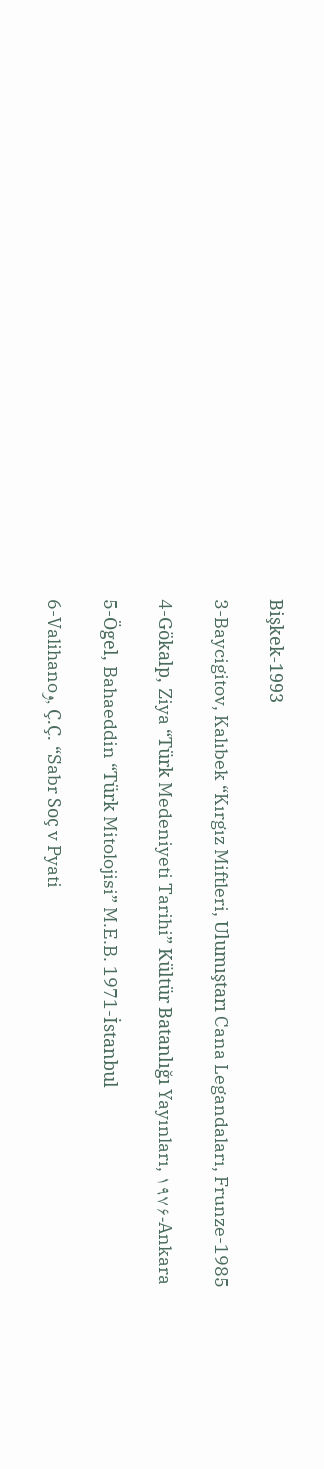Bişkek-1993

3-Baycigitov, Kalıbek “Kırgız Miftleri, Ulumıştarı Cana Legandaları, Frunze-1985

4-Gökalp, Ziya “Türk Medeniyeti Tarihi” Kültür Batanlığı Yayınları, ۱۹۷۶-Ankara

5-Ögel, Bahaeddin “Türk Mitolojisi” M.E.B. 1971-İstanbul

6-Valihanoو, Ç.Ç. “Sabr Soç v Pyati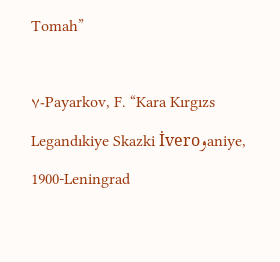Tomah”

۷-Payarkov, F. “Kara Kırgızs Legandıkiye Skazki İveroوaniye, 1900-Leningrad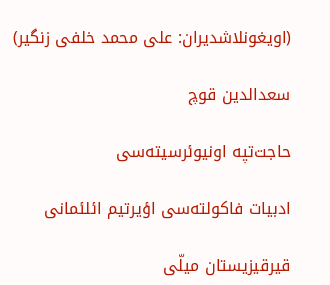(اویغونلاشدیران: علی محمد خلفی زنگیر)

سعدالدین قوچ

حاجت‌تپه اونیوئرسیته‌سی

ادبیات فاکولته‌سی اؤیرتیم ائلئمانی

قیرقیزیستان میلّی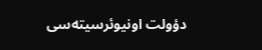دؤولت اونیوئرسیته‌سی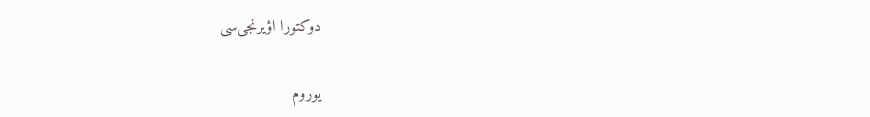دوکتورا اؤیرنجی‌سی

یوروم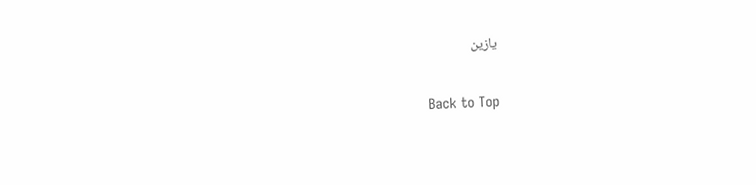یازین

Back to Top